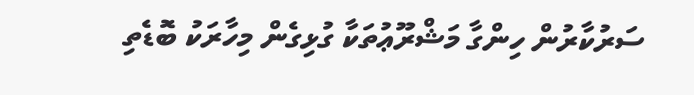ސަރުކާރުން ހިންގާ މަޝްރޫޢުތަކާ ގުޅިގެން މިހާރަކު ބޮޑެތި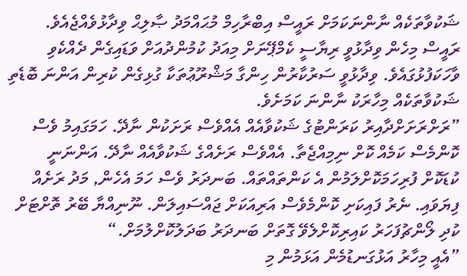ޝަކުވާތަކެއް ނާންނަކަމަށް ރައީސް އިބްރާހިމް މުޙައްމަދު ޞާލިޙް ވިދާޅުވެއްޖެއެވެ.
ރައީސް މިހެން ވިދާޅުވީ ރިޔާސީ ކެމްޕޭނަށް މިއަދު ކުމުންދުއަށް ވަޑައިގެން ދެއްކެވި ވާހަކަފުޅުގައެވެ. ވިދާޅުވީ ސަރުކާރުން ހިންގާ މަޝްރޫޢުތަކާ ގުޅިގެން ކުރިން އަންނަ ބޮޑެތި ޝަކުވާތަކެއް މިހާރަކު ނާންނަ ކަމަށެވެ.
”ރަށްރަށަށްދާއިރު ކަރަންޓުގެ ޝަކުވާއެއް އެއްވެސް ރަށަކުން ނާދޭ. ހަމަގައިމު ވެސް ކޮންމެސް ކަމެއް ކޮށް ނިމިއްޖެތާ. އެއްވެސް ރަށެއްގެ ޝަކުވާއެއް ނާދޭ. އަންނަނީ ކުޑަކޮށް ފުރިހަމަކޮށްލަމުން އެ ކަންތައްތައް. ބަނދަރު ވެސް ހަމަ އެހެން, މަދު ރަށެއް ފިޔަވައި. ނެރު ފައިކަށި ކޮންމެވެސް އަރިއަކަށް ޖައްސައިލަން. ނޫނިއްޔާ ބޭރު ތޮށްޓަށް ކުދި ލޯންޗުފަހަރު ކައިރިކޮށްލެވޭ ގޮތަށް ބަނދަރު ބަދަލުކޮށްލުމަށް.“
”އެއީ މިހާރު އަޅުގަނޑުމެން އަޅަމުން މި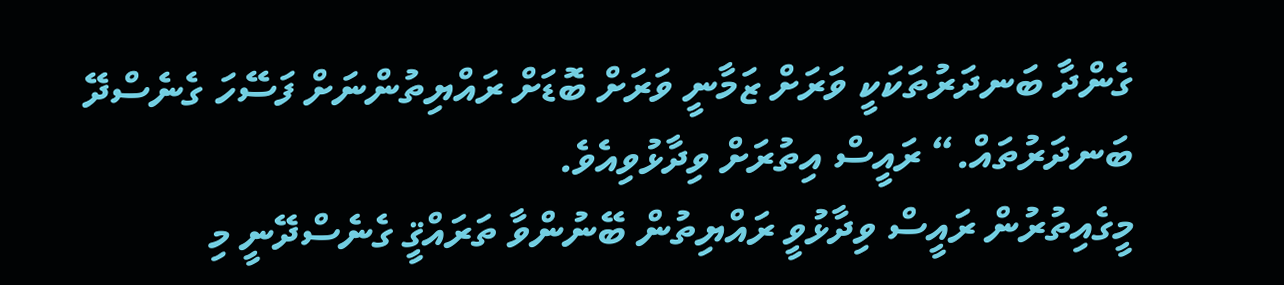ގެންދާ ބަނދަރުތަކަކީ ވަރަށް ޒަމާނީ ވަރަށް ބޮޑަށް ރައްޔިތުންނަށް ފަސޭހަ ގެނެސްދޭ ބަނދަރުތައް.“ ރައީސް އިތުރަށް ވިދާޅުވިއެވެ.
މީގެއިތުރުން ރައީސް ވިދާޅުވީ ރައްޔިތުން ބޭނުންވާ ތަރައްޤީ ގެނެސްދޭނީ މި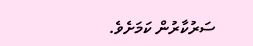ސަރުކާރުން ކަމަށެވެ.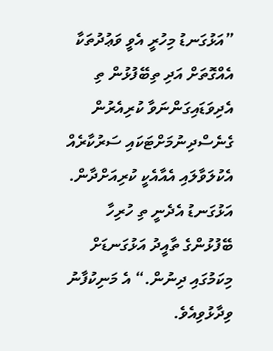”އަޅުގަނޑު މިހުރީ އެވީ ވަޢުދުތަކާ އެއްގޮތަށް އަދި ތިބޭފުޅުން ތި އެދިވަޑައިގަންނަވާ ކުރިއެރުން ގެނެސްދިނުމަށްޓަކައި ސަރުކާރެއް އެކުލަވާލައި އެއާއެކީ ކުރިއަށްދާން. އަޅުގަނޑު އެދެނީ ތި ހުރިހާ ބޭފުޅުންގެ ތާއީދު އަޅުގަނޑަށް މިކަމުގައި ދިނުން.“ އެ މަނިކުފާނު ވިދާޅުވިއެވެ.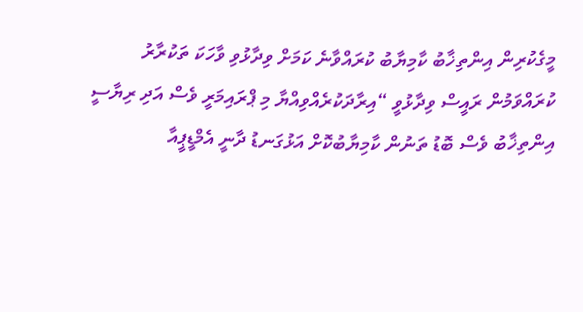މީގެކުރިން އިންތިޚާބު ކާމިޔާބު ކުރައްވާނެ ކަމަށް ވިދާޅުވި ވާހަކަ ތަކުރާރު ކުރައްވަމުން ރައީސް ވިދާޅުވީ “އިރާދަކުރެއްވިއްޔާ މި ޕްރައިމަރީ ވެސް އަދި ރިޔާސީ އިންތިޚާބު ވެސް ބޮޑު ތަނުން ކާމިޔާބުކޮށް އަޅުގަނޑު ދާނީ އެމްޑީޕީއާ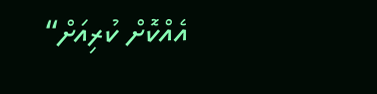އެއްކޮށް ކުރިއަށް“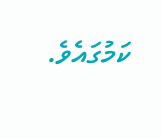ކަމުގައެވެ.